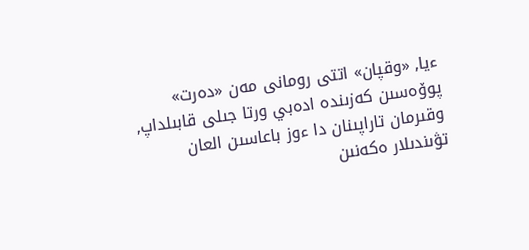ءيا, «وقپان» اتتى رومانى مەن «دەرت» پوۆەسىن كەزىندە ادەبي ورتا جىلى قابىلداپ, وقىرمان تاراپىنان دا ءوز باعاسىن العان تۋىندىلار ەكەنىن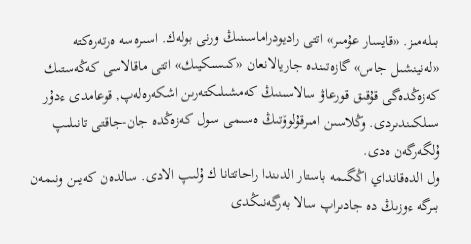بىلەمىز. «قايسار عۇمىر» اتتى راديودراماسىنىڭ ورنى بولەك. اسىرەسە ەرتەرەكتە «لەنينشىل جاس» گازەتىندە جاريالانعان «كىسىكيىك» اتتى ماقالاسى كەڭەستىك كەزەڭدەگى قۇقىق قورعاۋ سالاسىنىڭ كەمشىلىكتەرىن اشكەرەلەپ, قوعامدى ءدۇر سىلكىندىردى. وڭلاسىن امىرقۇلوۆتىڭ ەسىمى سول كەزەڭدە جان-جاقتى تانىلىپ ۇلگەرگەن ەدى.
ول الدەقانداي اڭگىمە باستار الدىندا راحاتتانا ك ۇلىپ الادى. سالدەن كەيىن ونىمەن بىرگە ءوزىڭ دە جادىراپ سالا بەرگەنىڭدى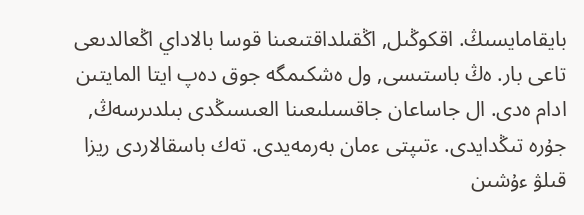بايقامايسىڭ. اقكوڭىل, اڭقىلداقتىعىنا قوسا بالاداي اڭعالدىعى تاعى بار. ەڭ باستىسى, ول ەشكىمگە جوق دەپ ايتا المايتىن ادام ەدى. ال جاساعان جاقسىلىعىنا العىسىڭدى بىلدىرسەڭ, جۇرە تىڭدايدى. ءتىپتى ءمان بەرمەيدى. تەك باسقالاردى ريزا قىلۋ ءۇشىن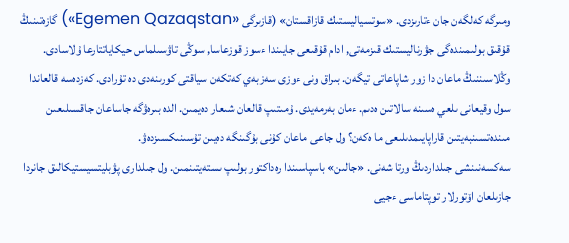ومىرگە كەلگەن جان ءتارىزدى. «سوتسياليستىك قازاقستان» (قازىرگى «Egemen Qazaqstan») گازەتىنىڭ قۇقىق بولىمىندەگى جۋرناليستىك قىزمەتى, ادام قۇقىعى جايىندا ءسوز قوزعاسا, سوڭى تاۋسىلماس حيكاياتتارعا ۇلاسادى.
وڭلاسىننىڭ ماعان دا زور شاپاعاتى تيگەن. بىراق ونى ءوزى سەزبەي كەتكەن سياقتى كورىنەدى دە تۇرادى. كەزدەسە قالعاندا سول وقيعانى ىلعي ەسىنە سالاتىن ەدىم. ءمان بەرمەيدى. ۇمىتىپ قالعان شىعار دەيمىن. الدە بىرەۋگە جاساعان جاقسىلىعىن مىندەتسىنبەيتىن قاراپايىمدىلىعى ما ەكەن؟ ول جاعى ماعان كۇنى بۇگىنگە دەيىن تۇسىنىكسىزدەۋ.
سەكسەنىنشى جىلداردىڭ ورتا شەنى. «جالىن» باسپاسىندا رەداكتور بولىپ ىستەيتىنمىن. ول جىلدارى پۋبليتسيستيكالىق جانردا جازىلعان اۆتورلار توپتاماسى ءجيى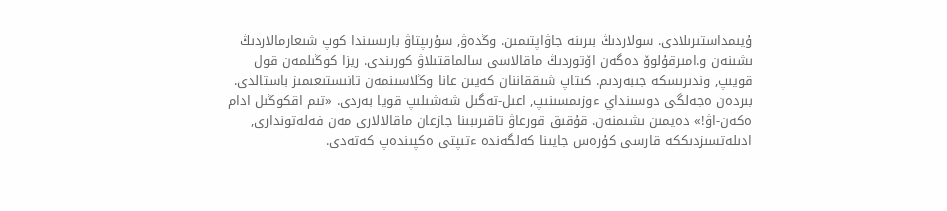ۇيىمداستىرىلادى. سولاردىڭ بىرىنە جاۋاپتىمىن. وڭدەۋ, سۇرىپتاۋ بارىسىندا كوپ شىعارمالاردىڭ ىشىنەن و.امىرقۇلوۆ دەگەن اۆتوردىڭ ماقالاسى سالماقتىلاۋ كورىندى. ريزا كوڭىلمەن قول قويىپ, وندىرىسكە جىبەردىم. كىتاپ شىققاننان كەيىن عانا وڭلاسىنمەن تانىستىعىمىز باستالدى. بىردەن ەجەلگى دوسىنداي ءوزىمسىنىپ, اعىل-تەگىل شەشىلىپ قويا بەردى. «تىم اقكوڭىل ادام ەكەن-اۋ!» دەيمىن ىشىمنەن. قۇقىق قورعاۋ تاقىرىبىنا جازعان ماقالالارى مەن فەلەتوندارى, ادىلەتسىزدىككە قارسى كۇرەس جايىنا كەلگەندە ءتىپتى ەكپىندەپ كەتەدى.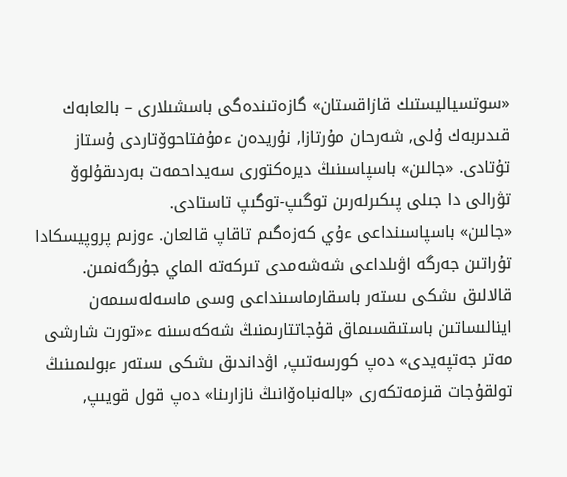«سوتسياليستىك قازاقستان» گازەتىندەگى باسشىلارى – بالعابەك قىدىربەك ۇلى, شەرحان مۇرتازا, نۇريدەن ءمۇفتاحوۆتاردى ۇستاز تۇتادى. «جالىن» باسپاسىنىڭ ديرەكتورى سەيداحمەت بەردىقۇلوۆ تۋرالى دا جىلى پىكىرلەرىن توگىپ-توگىپ تاستادى.
«جالىن» باسپاسىنداعى ءۇي كەزەگىم تاقاپ قالعان. ءوزىم پروپيسكادا تۇراتىن جەرگە اۋىلداعى شەشەمدى تىركەتە الماي جۇرگەنمىن. قالالىق ىشكى ىستەر باسقارماسىنداعى وسى ماسەلەسىمەن اينالىساتىن باستىقسىماق قۇجاتتارىمنىڭ شەكەسىنە ء«تورت شارشى مەتر جەتپەيدى» دەپ كورسەتىپ, اۋداندىق ىشكى ىستەر ءبولىمىنىڭ تولقۇجات قىزمەتكەرى «بالەنباەۆانىڭ نازارىنا» دەپ قول قويىپ,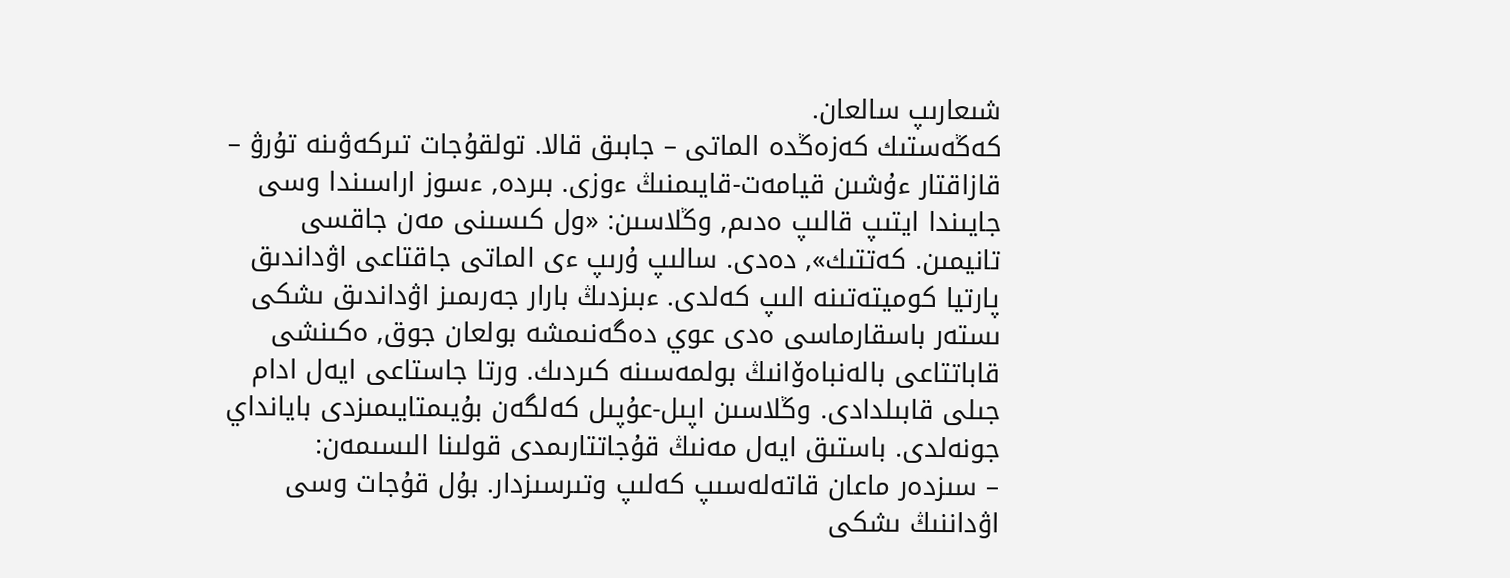شىعارىپ سالعان.
كەڭەستىك كەزەڭدە الماتى – جابىق قالا. تولقۇجات تىركەۋىنە تۇرۋ – قازاقتار ءۇشىن قيامەت-قايىمنىڭ ءوزى. بىردە, ءسوز اراسىندا وسى جايىندا ايتىپ قالىپ ەدىم, وڭلاسىن: «ول كىسىنى مەن جاقسى تانيمىن. كەتتىك», دەدى. سالىپ ۇرىپ ءى الماتى جاقتاعى اۋداندىق پارتيا كوميتەتىنە الىپ كەلدى. ءبىزدىڭ بارار جەرىمىز اۋداندىق ىشكى ىستەر باسقارماسى ەدى عوي دەگەنىمشە بولعان جوق, ەكىنشى قاباتتاعى بالەنباەۆانىڭ بولمەسىنە كىردىك. ورتا جاستاعى ايەل ادام جىلى قابىلدادى. وڭلاسىن اپىل-عۇپىل كەلگەن بۇيىمتايىمىزدى بايانداي جونەلدى. باستىق ايەل مەنىڭ قۇجاتتارىمدى قولىنا الىسىمەن:
– سىزدەر ماعان قاتەلەسىپ كەلىپ وتىرسىزدار. بۇل قۇجات وسى اۋداننىڭ ىشكى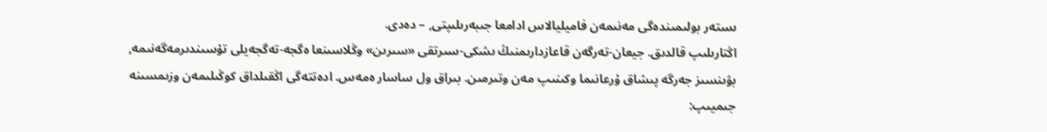ىستەر بولىمىندەگى مەنىمەن فاميليالاس ادامعا جىبەرىلىپتى, – دەدى.
اڭتارىلىپ قالدىق. جيعان-تەرگەن قاعازدارىمنىڭ ىشكى-سىرتقى «سىرىن» وڭلاسىنعا ەگجە-تەگجەيلى تۇسىندىرمەگەنىمە, بۋىنسىز جەرگە پىشاق ۇرعانىما وكىنىپ مەن وتىرمىن. بىراق ول ساسار ەمەس. ادەتتەگى اڭقىلداق كوڭىلىمەن وزىمسىنە جىميىپ: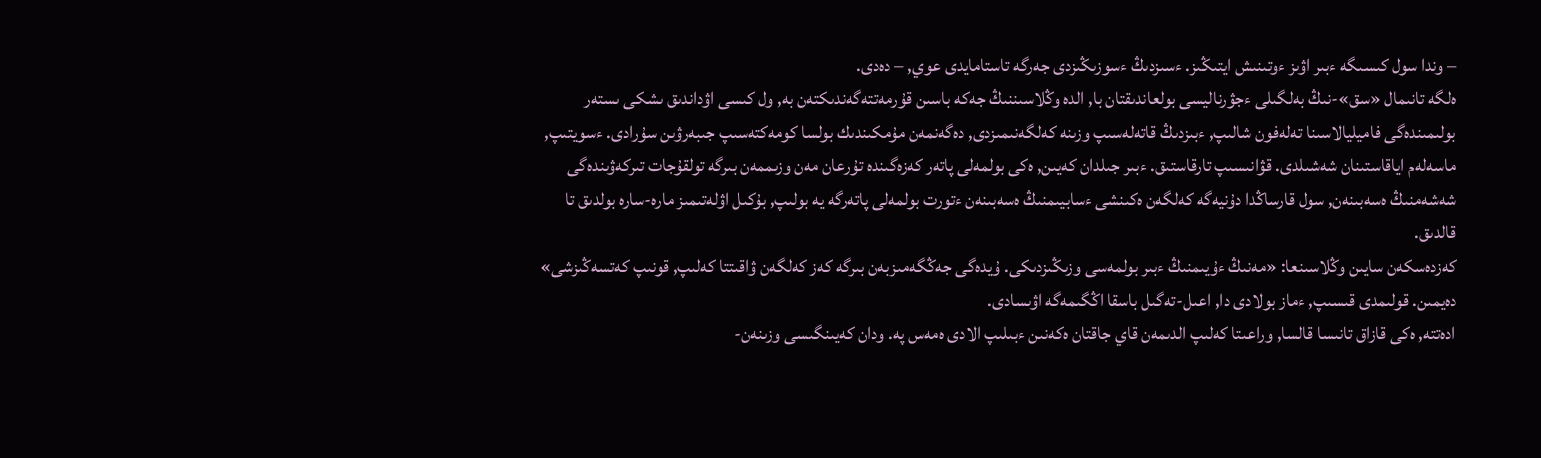– وندا سول كىسىگە ءبىر اۋىز ءوتىنىش ايتىڭىز. ءسىزدىڭ ءسوزىڭىزدى جەرگە تاستامايدى عوي, – دەدى.
ەلگە تانىمال «سق»-نىڭ بەلگىلى ءجۋرناليسى بولعاندىقتان با, الدە وڭلاسىننىڭ جەكە باسىن قۇرمەتتەگەندىكتەن بە, ول كىسى اۋداندىق ىشكى ىستەر بولىمىندەگى فاميليالاسىنا تەلەفون شالىپ, ءبىزدىڭ قاتەلەسىپ وزىنە كەلگەنىمىزدى, دەگەنمەن مۇمكىندىك بولسا كومەكتەسىپ جىبەرۋىن سۇرادى. ءسويتىپ, ماسەلەم اياقاستىنان شەشىلدى. قۋانىسىپ تارقاستىق. ءبىر جىلدان كەيىن, ەكى بولمەلى پاتەر كەزەگىندە تۇرعان مەن وزىممەن بىرگە تولقۇجات تىركەۋىندەگى شەشەمنىڭ ەسەبىنەن, سول قارساڭدا دۇنيەگە كەلگەن ەكىنشى ءسابيىمنىڭ ەسەبىنەن ءتورت بولمەلى پاتەرگە يە بولىپ, بۇكىل اۋلەتىمىز مارە-سارە بولدىق تا قالدىق.
كەزدەسكەن سايىن وڭلاسىنعا: «مەنىڭ ءۇيىمنىڭ ءبىر بولمەسى وزىڭىزدىكى. ۇيدەگى جەڭگەمىزبەن بىرگە كەز كەلگەن ۋاقىتتا كەلىپ, قونىپ كەتسەڭىزشى» دەيمىن. قولىمدى قىسىپ, ءماز بولادى دا, اعىل-تەگىل باسقا اڭگىمەگە اۋىسادى.
ادەتتە, ەكى قازاق تانىسا قالسا, وراعىتا كەلىپ الدىمەن قاي جاقتان ەكەنىن ءبىلىپ الادى ەمەس پە. ودان كەيىنگىسى وزىنەن-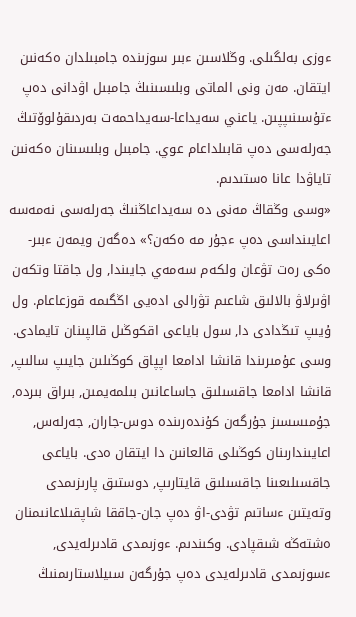ءوزى بەلگىلى. وڭلاسىن ءبىر سوزىندە جامبىلدان ەكەنىن ايتقان. مەن ونى الماتى وبلىسىنىڭ جامبىل اۋدانى دەپ ءتۇسىنىپپىن. ياعني سەيداعا-سەيداحمەت بەردىقۇلوۆتىڭ جەرلەسى دەپ قابىلداعام عوي. جامبىل وبلىسىنان ەكەنىن تاياۋدا عانا ەستىدىم.
«وسى وڭقاڭ مەنى دە سەيداعاڭنىڭ جەرلەسى نەمەسە اعايىنداسى دەپ ءجۇر مە ەكەن؟» دەگەن ويمەن ءبىر-ەكى رەت تۋعان ولكەم سەمەي جايىندا, ول جاقتا وتكەن اۋىرلاۋ بالالىق شاعىم تۋرالى ادەيى اڭگىمە قوزعاعام. ول ۇيىپ تىڭدادى دا, سول باياعى اقكوڭىل قالپىنان تايمادى.
وسى عۇمىرىندا قانشا ادامعا اپپاق كوڭىلىن جايىپ سالىپ, قانشا ادامعا جاقسىلىق جاساعانىن بىلمەيمىن, بىراق بىردە, جۇمىسسىز جۇرگەن كۇندەرىندە دوس-جاران, جەرلەس, اعايىندارىنان كوڭىلى قالعانىن دا ايتقان ەدى. باياعى جاقسىلىعىنا جاقسىلىق قايتارىپ, دوستىق پارىزىمدى وتەيتىن ءساتىم تۋدى-اۋ دەپ جان-جاققا شاپقىلاعانىمنان ەشتەڭە شىقپادى. وكىندىم. ءوزىمدى قادىرلەيدى, ءسوزىمدى قادىرلەيدى دەپ جۇرگەن سىيلاستارىمنىڭ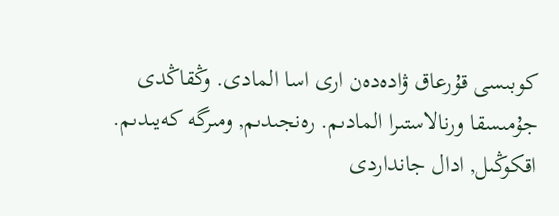كوبىسى قۇرعاق ۋادەدەن ارى اسا المادى. وڭقاڭدى جۇمىسقا ورنالاستىرا المادىم. رەنجىدىم, ومىرگە كەيىدىم. اقكوڭىل, ادال جانداردى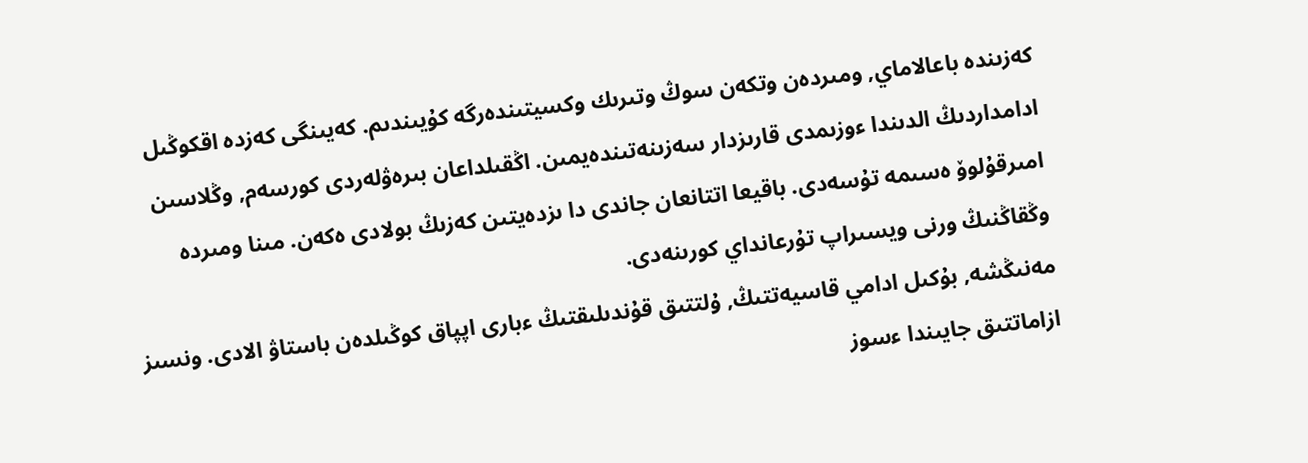كەزىندە باعالاماي, ومىردەن وتكەن سوڭ وتىرىك وكسيتىندەرگە كۇيىندىم. كەيىنگى كەزدە اقكوڭىل ادامداردىڭ الدىندا ءوزىمدى قارىزدار سەزىنەتىندەيمىن. اڭقىلداعان بىرەۋلەردى كورسەم, وڭلاسىن امىرقۇلوۆ ەسىمە تۇسەدى. باقيعا اتتانعان جاندى دا ىزدەيتىن كەزىڭ بولادى ەكەن. مىنا ومىردە وڭقاڭنىڭ ورنى ويسىراپ تۇرعانداي كورىنەدى.
مەنىڭشە, بۇكىل ادامي قاسيەتتىڭ, ۇلتتىق قۇندىلىقتىڭ ءبارى اپپاق كوڭىلدەن باستاۋ الادى. ونسىز ازاماتتىق جايىندا ءسوز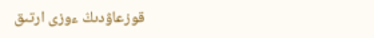قوزعاۋدىڭ ءوزى ارتىق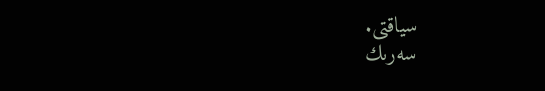سياقتى.
سەرىك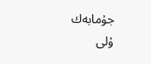جۇمابەك ۇلى